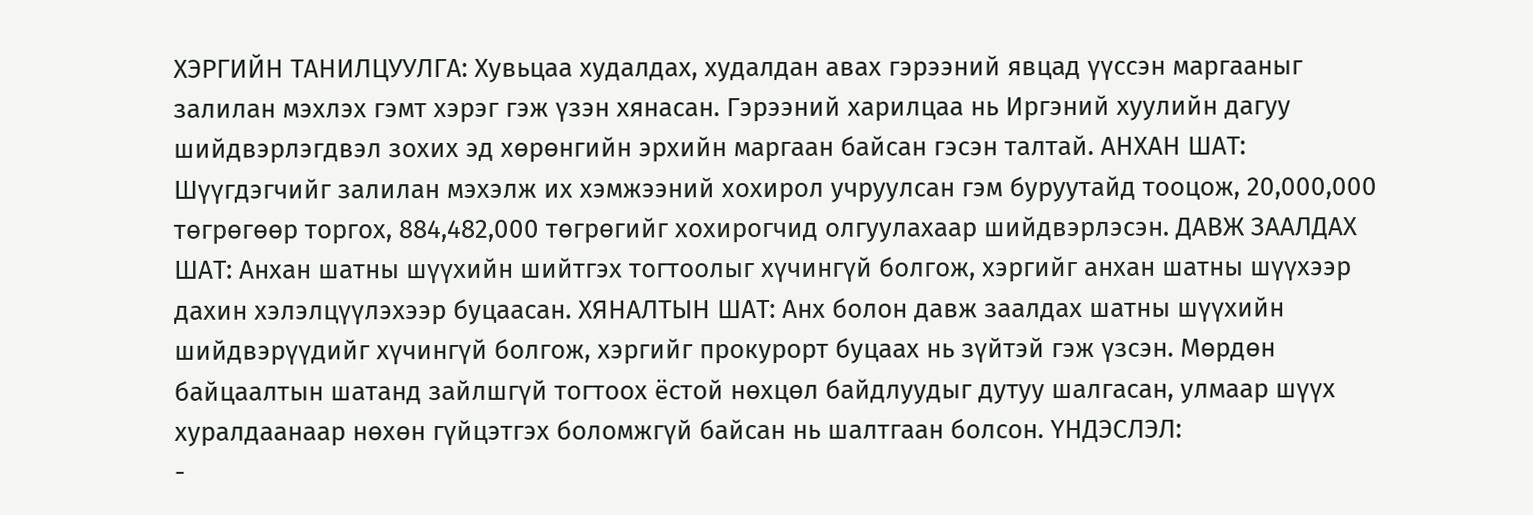ХЭРГИЙН ТАНИЛЦУУЛГА: Хувьцаа худалдах, худалдан авах гэрээний явцад үүссэн маргааныг залилан мэхлэх гэмт хэрэг гэж үзэн хянасан. Гэрээний харилцаа нь Иргэний хуулийн дагуу шийдвэрлэгдвэл зохих эд хөрөнгийн эрхийн маргаан байсан гэсэн талтай. АНХАН ШАТ: Шүүгдэгчийг залилан мэхэлж их хэмжээний хохирол учруулсан гэм буруутайд тооцож, 20,000,000 төгрөгөөр торгох, 884,482,000 төгрөгийг хохирогчид олгуулахаар шийдвэрлэсэн. ДАВЖ ЗААЛДАХ ШАТ: Анхан шатны шүүхийн шийтгэх тогтоолыг хүчингүй болгож, хэргийг анхан шатны шүүхээр дахин хэлэлцүүлэхээр буцаасан. ХЯНАЛТЫН ШАТ: Анх болон давж заалдах шатны шүүхийн шийдвэрүүдийг хүчингүй болгож, хэргийг прокурорт буцаах нь зүйтэй гэж үзсэн. Мөрдөн байцаалтын шатанд зайлшгүй тогтоох ёстой нөхцөл байдлуудыг дутуу шалгасан, улмаар шүүх хуралдаанаар нөхөн гүйцэтгэх боломжгүй байсан нь шалтгаан болсон. ҮНДЭСЛЭЛ:
-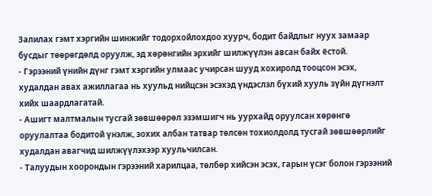Залилах гэмт хэргийн шинжийг тодорхойлохдоо хуурч, бодит байдлыг нуух замаар бусдыг төөрөгдөлд оруулж, эд хөрөнгийн эрхийг шилжүүлэн авсан байх ёстой.
- Гэрээний үнийн дүнг гэмт хэргийн улмаас учирсан шууд хохиролд тооцсон эсэх, худалдан авах ажиллагаа нь хуульд нийцсэн эсэхэд үндэслэл бүхий хууль зүйн дүгнэлт хийх шаардлагатай.
- Ашигт малтмалын тусгай зөвшөөрөл эзэмшигч нь уурхайд оруулсан хөрөнгө оруулалтаа бодитой үнэлж, зохих албан татвар төлсөн тохиолдолд тусгай зөвшөөрлийг худалдан авагчид шилжүүлэхээр хуульчилсан.
- Талуудын хоорондын гэрээний харилцаа, төлбөр хийсэн эсэх, гарын үсэг болон гэрээний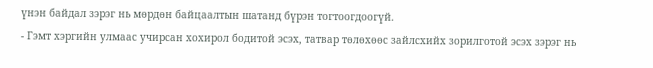үнэн байдал зэрэг нь мөрдөн байцаалтын шатанд бүрэн тогтоогдоогүй.
- Гэмт хэргийн улмаас учирсан хохирол бодитой эсэх, татвар төлөхөөс зайлсхийх зорилготой эсэх зэрэг нь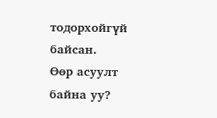тодорхойгүй байсан.
Өөр асуулт байна уу?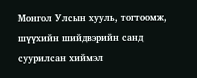Монгол Улсын хууль, тогтоомж, шүүхийн шийдвэрийн санд суурилсан хиймэл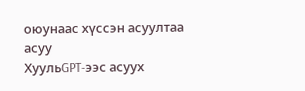оюунаас хүссэн асуултаа асуу
ХуульGPT-ээс асуух